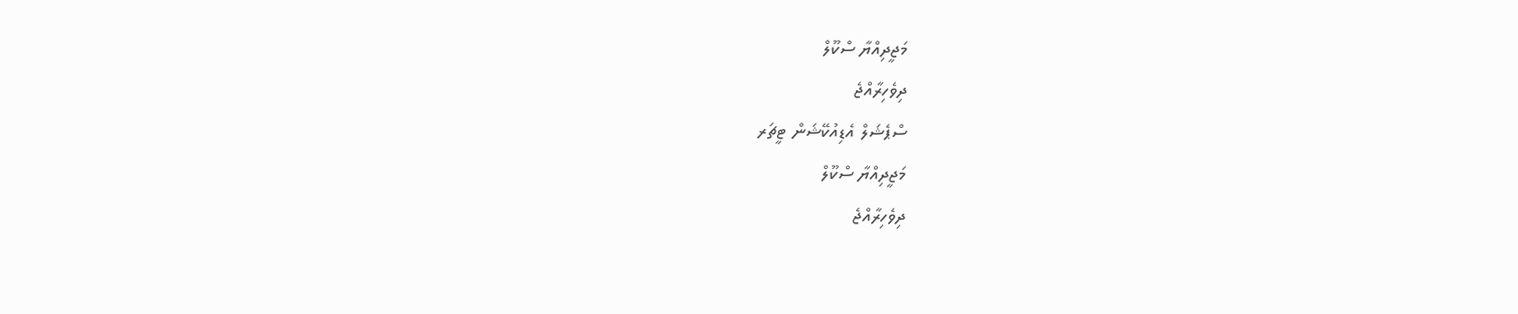މަޖީދިއްޔާ ސްކޫލް
ދިވެހިރާއްޖެ
ސްޕެޝަލް އެޑިއުކޭޝަން ޓީޗަރ
މަޖީދިއްޔާ ސްކޫލް
ދިވެހިރާއްޖެ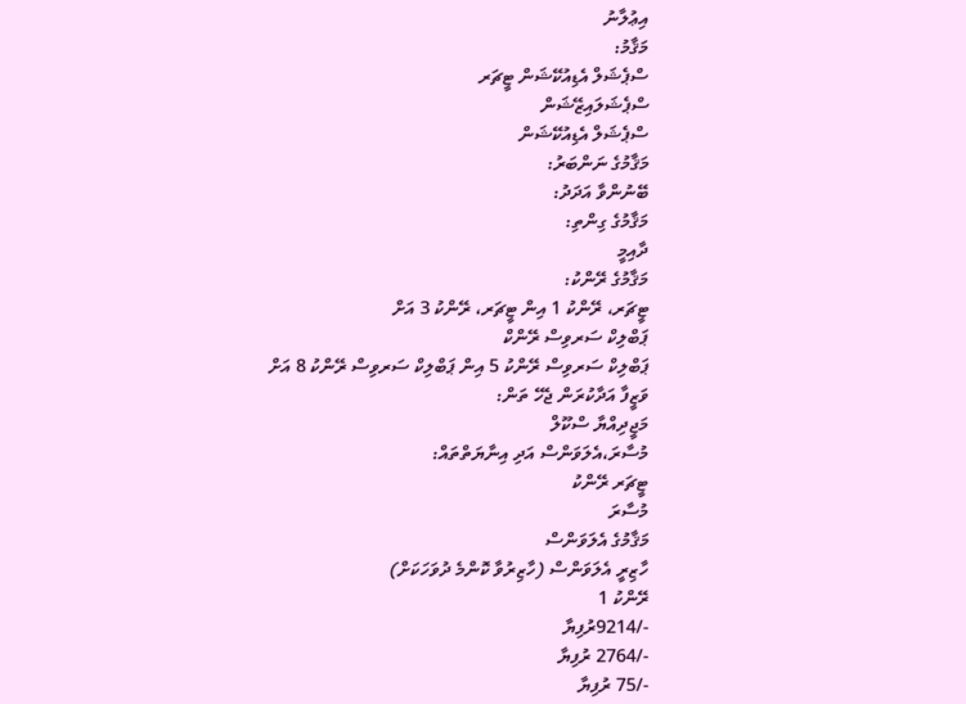އިޢުލާނު
މަޤާމު:
ސްޕެޝަލް އެޑިއުކޭޝަން ޓީޗަރ
ސްޕެޝަލައިޒޭޝަން
ސްޕެޝަލް އެޑިއުކޭޝަން
މަޤާމުގެ ނަންބަރު:
ބޭނުންވާ އަދަދު:
މަޤާމުގެ ގިންތި:
ދާއިމީ
މަޤާމުގެ ރޭންކު:
ޓީޗަރ، ރޭންކު 1 އިން ޓީޗަރ، ރޭންކު 3 އަށް
ޕަބްލިކް ސަރވިސް ރޭންކް
ޕަބްލިކް ސަރވިސް ރޭންކު 5 އިން ޕަބްލިކް ސަރވިސް ރޭންކު 8 އަށް
ވަޒީފާ އަދާކުރަން ޖެހޭ ތަން:
މަޖީދިއްޔާ ސްކޫލް
މުސާރަ،އެލަވަންސް އަދި އިނާޔަތްތައް:
ޓީޗަރ ރޭންކު
މުސާރަ
މަޤާމުގެ އެލަވަންސް
ހާޒިރީ އެލަވަންސް (ހާޒިރުވާ ކޮންމެ ދުވަހަކަށް)
ރޭންކު 1
-/9214ރުފިޔާ
-/2764 ރުފިޔާ
-/75 ރުފިޔާ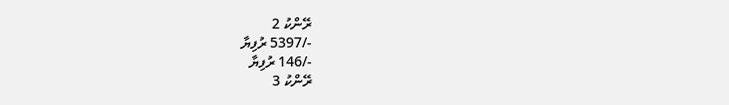ރޭންކު 2
-/5397 ރުފިޔާ
-/146 ރުފިޔާ
ރޭންކު 3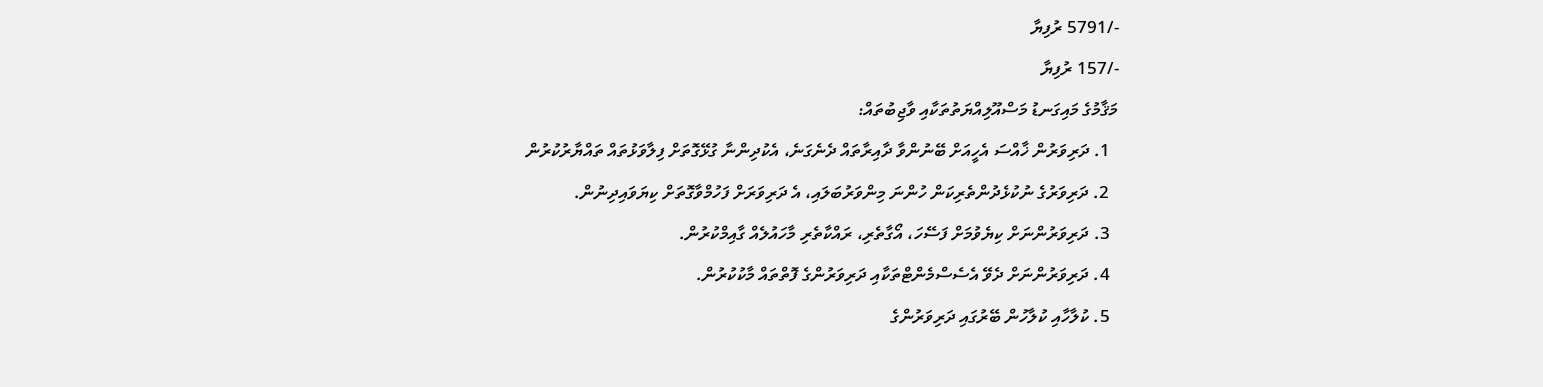-/5791 ރުފިޔާ
-/157 ރުފިޔާ
މަޤާމުގެ މައިގަނޑު މަސްއޫލިއްޔަތުތަކާއި ވާޖިބުތައް:
  1. ދަރިވަރުން ޚާއްސަ އެހީއަށް ބޭނުންވާ ދާއިރާތައް ދެނެގަނެ، އެކުދިންނާ ގުޅޭގޮތަށް ފިލާވަޅުތައް ތައްޔާރުކުރުން
  2. ދަރިވަރުގެ ނުކުޅެދުންތެރިކަން ހުންނަ މިންވަރުބަލައި، އެ ދަރިވަރަށް ފަހުމްވާގޮތަށް ކިޔަވައިދިނުން.
  3. ދަރިވަރުންނަށް ކިޔެވުމަށް ފަސޭހަ، އޯގާތެރި، ރައްކާތެރި މާހައުލެއް ގާއިމްކުރުން.
  4. ދަރިވަރުންނަށް ދެވޭ އެސެސްމެންޓްތަކާއި ދަރިވަރުންގެ ފޮތްތައް މާކުކުރުން.
  5. ކުލާހާއި ކުލާހުން ބޭރުގައި ދަރިވަރުންގެ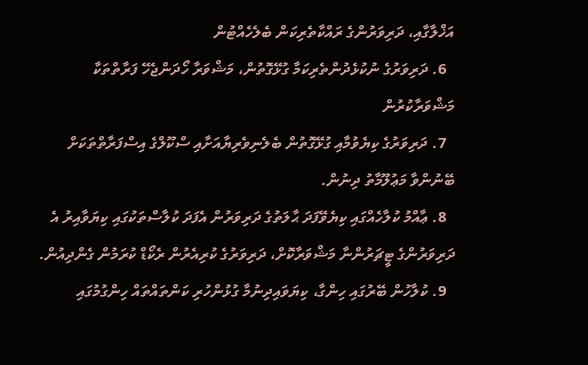އަޚްލާގާއި، ދަރިވަރުންގެ ރައްކާތެރިކަން ބެލެހެއްޓުން
  6. ދަރިވަރުގެ ނުކުޅެދުންތެރިކަމާ ގުޅޭގޮތުން، މަޝްވަރާ ހޯދަންޖެހޭ ފަރާތްތަކާ މަޝްވަރާކުރުން
  7. ދަރިވަރުގެ ކިޔެވުމާއި ގުޅޭގޮތުން ބެލެނިވެރިޔާއަށާއި ސްކޫލްގެ އިސްފަރާތްތަކަށް ބޭނުންވާ މަޢުލޫމާތު ދިނުން.
  8. ޢާއްމު ކުލާހެއްގައި ކިޔެވޭފަދަ ޙާލަތުގެ ދަރިވަރުން އެފަދަ ކުލާސްތަކުގައި ކިޔަވާއިރު އެ ދަރިވަރުންގެ ޓީޗަރުންނާ މަޝްވަރާކޮށް، ދަރިވަރުގެ ކުރިއެރުން ރެކޯޑް ކުރަމުން ގެންދިއުން.
  9. ކުލާހުން ބޭރުގައި ހިންގާ، ކިޔަވައިދިނުމާ ގުޅުންހުރި ކަންތައްތައް ހިންގުމުގައި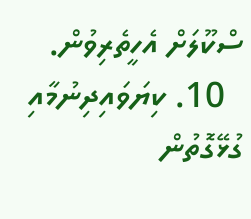ސްކޫލަށް އެހީތެރިވުން.
  10. ކިޔަވައިދިނުމާއި ގުޅޭގޮތުން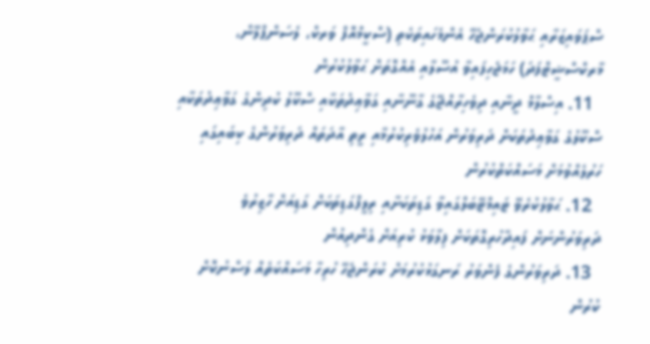ސްޕަވައިޒަރާއި ޙަވާލުކުރަންޖެހޭ އެންމެހައިތަކެތި (ސްކީމްއޮފް ވަރކް، ލެސަންޕްލޭން، މާރކްސްޝީޓްފަދަ) ހަމަޖެހިފައިވާ އުސޫލާއި އެއްގޮތަށް ޙަވާލުކުރުން
  11. އިސްލާމް ދީނާއި ދިވެހިރާއްޖޭގެ ގާނޫނާއި ގަވާޢިދުތަކާއި ސްކޫލު ކުދިންގެ ގަވާޢިދުތަކާއި ސްކޫލުގެ ގަވާޢިދުތަކަށް ދަރިވަރުން އަހުލުވެރިކުރުމާއި ރީތި އާދަތައް ދަރިވަރުންގެ ކިބައިގައި ހަރުލެއްވުމަށް މަސައްކަތްކުރުން
  12. ޙަވާލުކުރެވޭ ޓައިމްޓޭބަލްގައިވާ ގަޑިތަކަށާއި ރިލީފްގަޑިތަކަށް ގަޑިއަށް ހާޒިރުވެ ދަރިވަރުންނަށް ފައިދާހުރިގޮތަކަށް ފިލާވަޅު ކުރިއަށް ގެންދިއުން
  13. ދަރިވަރުންގެ ފެންވަރު ރަނގަޅުކުރުމަށް ކުރަންޖެހޭ ހުރިހާ މަސައްކަތެއް ލަސްނުކޮށް ކުރުން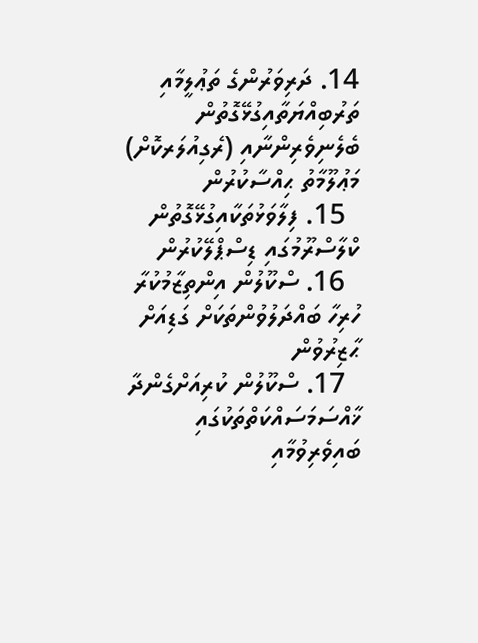14. ދަރިވަރުންގެ ތަޢުލީމާއި ތަރުބިއްޔަތާއިގުޅޭގޮތުން ބެލެނިވެރިންނާއި (ރެގިއުލަރކޮށް) މަޢުލޫމާތު ޙިއްސާކުރުން
  15. ފިލާވަޅުތަކާއިގުޅޭގޮތުން ކްލާސްރޫމުގައި ޑިސްޕްލޭކުރުން
  16. ސްކޫލުން އިންތިޒާމުކުރާ ހުރިހާ ބައްދަލުވުންތަކަށް ގަޑިއަށް ޙާޒިރުވުން
  17. ސްކޫލުން ކުރިއަށްގެންދާ ޚާއްސަމަސައްކަތްތަކުގައި ބައިވެރިވުމާއި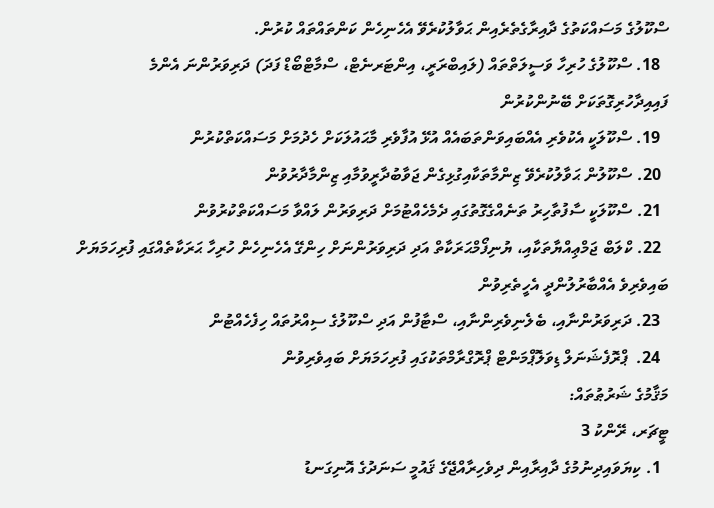ސްކޫލުގެ މަސައްކަތުގެ ދާއިރާގެތެރެއިން ޙަވާލުކުރެވޭ އެހެނިހެން ކަންތައްތައް ކުރުން.
  18. ސްކޫލުގެ ހުރިހާ ވަސީލަތްތައް (ލައިބްރަރީ، އިންޓަރނެޓް، ސްމާޓްބޯޑް ފަދަ) ދަރިވަރުންނަ އެންމެ ފައިއިދާހުރިގޮތަކަށް ބޭނުންކުރުން
  19. ސްކޫލަކީ އެކުވެރި އެއްބައިވަންތަބައެއް އުޅޭ އުފާވެރި މާޙައުލަކަށް ހެދުމަށް މަސައްކަތްކުރުން
  20. ސްކޫލުން ޙަވާލުކުރެވޭ ޒިންމާތަކާއިގުޅިގެން ޖަވާބުދާރީވުމާއި ޒިންމާދާރުވުން
  21. ސްކޫލަކީ ސާފުތާހިރު ތަނެއްގެގޮތުގައި ދެމެހެއްޓުމަށް ދަރިވަރުން ލައްވާ މަސައްކަތްކުރުވުން
  22. ކްލަބް ޖަމްޢިއްޔާތަކާއި، ޔުނިފޯމްޙަރަކާތް އަދި ދަރިވަރުންނަށް ހިންގޭ އެހެނިހެން ހުރިހާ ޙަރަކާތެއްގައި ފުރިހަމަޔަށް ބައިވެރިވެ އެއްބާރުލުންދީ އެހީތެރިވުން
  23. ދަރިވަރުންނާއި، ބެލެނިވެރިންނާއި، ސްޓާފުން އަދި ސްކޫލުގެ ސިއްރުތައް ހިފެހެއްޓުން
  24.  ޕްރޮފެޝަނަލް ޑިވަލޮޕްމަންޓް ޕްރޮގްރާމްތަކުގައި ފުރިހަމަޔަށް ބައިވެރިވުން
މަޤާމުގެ ޝަރުޠުތައް:
ޓީޗަރ، ރޭންކު 3
  1. ކިޔަވައިދިނުމުގެ ދާއިރާއިން ދިވެހިރާއްޖޭގެ ޤައުމީ ސަނަދުގެ އޮނިގަނޑު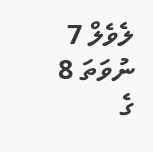ލެވެލް 7 ނުވަތަ 8 ގެ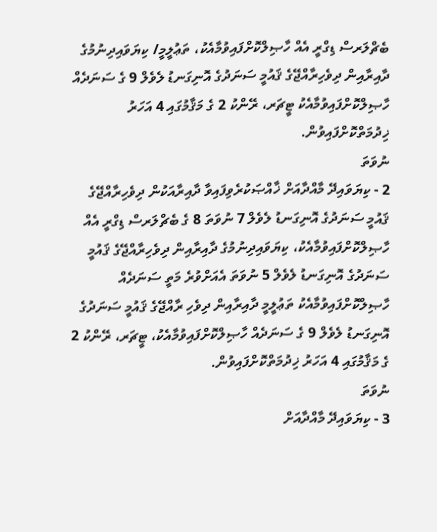ބެޗްލަރސް ޑިގްރީ އެއް ހާޞިލްކޮށްފައިވުމާއެކު، ތަޢުލީމީ/ ކިޔަވައިދިނުމުގެ ދާއިރާއިން ދިވެހިރާއްޖޭގެ ޤައުމީ ސަނަދުގެ އޮނިގަނޑު ލެވެލް 9 ގެ ސަނަދެއް ހާޞިލްކޮށްފައިވުމާއެކު ޓީޗަރ، ރޭންކު 2 ގެ މަޤާމުގައި 4 އަހަރު ޚިދުމަތްކޮށްފައިވުން.
ނުވަތަ
2 - ކިޔަވައިދޭ މާއްދާއަށް ޚާއްޞަކުރެވިފައިވާ ދާއިރާއަކުން ދިވެހިރާއްޖޭގެ ޤައުމީ ސަނަދުގެ އޮނިގަނޑު ލެވެލް 7 ނުވަތަ 8 ގެ ބެޗްލަރސް ޑިގްރީ އެއް ހާޞިލްކޮށްފައިވުމާއެކު، ކިޔަވައިދިނުމުގެ ދާއިރާއިން ދިވެހިރާއްޖޭގެ ޤައުމީ ސަނަދުގެ އޮނިގަނޑު ލެވެލް 5 ނުވަތަ އެއަށްވުރެ މަތީ ސަނަދެއް ހާޞިލްކޮށްފައިވުމާއެކު ތަޢުލީމީ ދާއިރާއިން ދިވެހި ރާއްޖޭގެ ޤައުމީ ސަނަދުގެ އޮނިގަނޑު ލެވެލް 9 ގެ ސަނަދެއް ހާޞިލްކޮށްފައިވުމާއެކު، ޓީޗަރ، ރޭންކު 2 ގެ މަޤާމުގައި 4 އަހަރު ޚިދުމަތްކޮށްފައިވުން.
ނުވަތަ
3 - ކިޔަވައިދޭ މާއްދާއަށް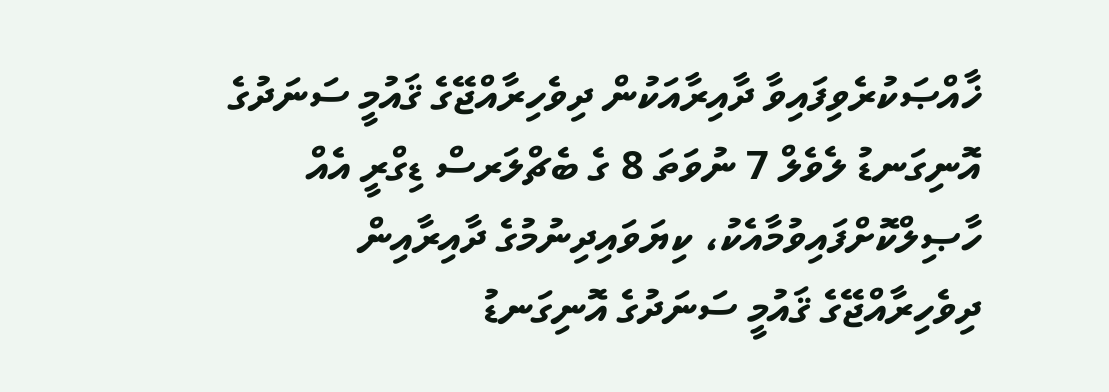ޚާއްޞަކުރެވިފައިވާ ދާއިރާއަކުން ދިވެހިރާއްޖޭގެ ޤައުމީ ސަނަދުގެ އޮނިގަނޑު ލެވެލް 7 ނުވަތަ 8 ގެ ބެޗްލަރސް ޑިގްރީ އެއް ހާޞިލްކޮށްފައިވުމާއެކު، ކިޔަވައިދިނުމުގެ ދާއިރާއިން ދިވެހިރާއްޖޭގެ ޤައުމީ ސަނަދުގެ އޮނިގަނޑު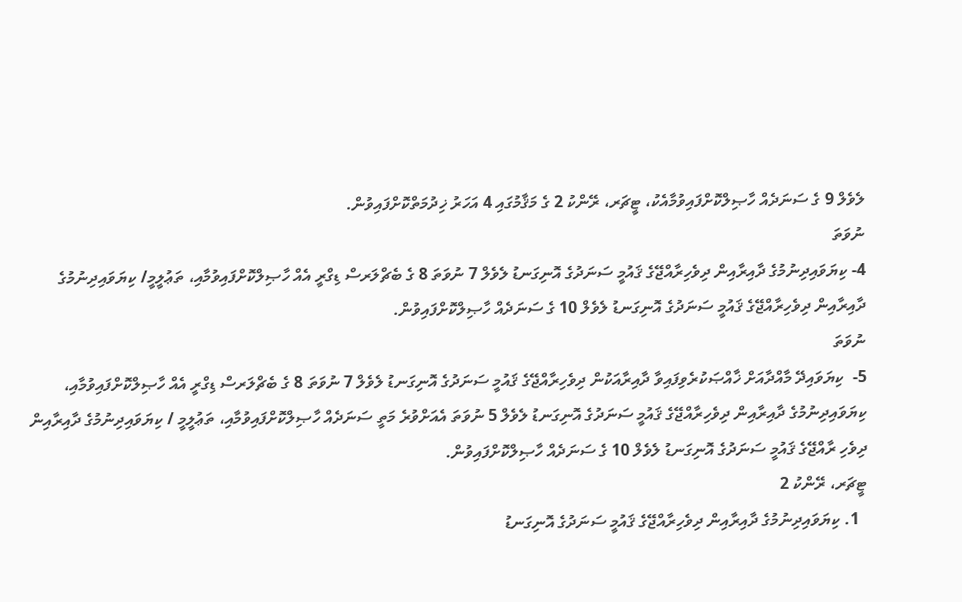ލެވެލް 9 ގެ ސަނަދެއް ހާޞިލްކޮށްފައިވުމާއެކު، ޓީޗަރ، ރޭންކު 2 ގެ މަޤާމުގައި 4 އަހަރު ޚިދުމަތްކޮށްފައިވުން.
ނުވަތަ
4- ކިޔަވައިދިނުމުގެ ދާއިރާއިން ދިވެހިރާއްޖޭގެ ޤައުމީ ސަނަދުގެ އޮނިގަނޑު ލެވެލް 7 ނުވަތަ 8 ގެ ބެޗްލަރސް ޑިގްރީ އެއް ހާޞިލްކޮށްފައިވުމާއި، ތަޢުލީމީ/ ކިޔަވައިދިނުމުގެ ދާއިރާއިން ދިވެހިރާއްޖޭގެ ޤައުމީ ސަނަދުގެ އޮނިގަނޑު ލެވެލް 10 ގެ ސަނަދެއް ހާޞިލްކޮށްފައިވުން.
ނުވަތަ
5-  ކިޔަވައިދޭ މާއްދާއަށް ޚާއްޞަކުރެވިފައިވާ ދާއިރާއަކުން ދިވެހިރާއްޖޭގެ ޤައުމީ ސަނަދުގެ އޮނިގަނޑު ލެވެލް 7 ނުވަތަ 8 ގެ ބެޗްލަރސް ޑިގްރީ އެއް ހާޞިލްކޮށްފައިވުމާއި، ކިޔަވައިދިނުމުގެ ދާއިރާއިން ދިވެހިރާއްޖޭގެ ޤައުމީ ސަނަދުގެ އޮނިގަނޑު ލެވެލް 5 ނުވަތަ އެއަށްވުރެ މަތީ ސަނަދެއް ހާޞިލްކޮށްފައިވުމާއި، ތަޢުލީމީ / ކިޔަވައިދިނުމުގެ ދާއިރާއިން ދިވެހި ރާއްޖޭގެ ޤައުމީ ސަނަދުގެ އޮނިގަނޑު ލެވެލް 10 ގެ ސަނަދެއް ހާޞިލްކޮށްފައިވުން.
ޓީޗަރ، ރޭންކު 2
  1. ކިޔަވައިދިނުމުގެ ދާއިރާއިން ދިވެހިރާއްޖޭގެ ޤައުމީ ސަނަދުގެ އޮނިގަނޑު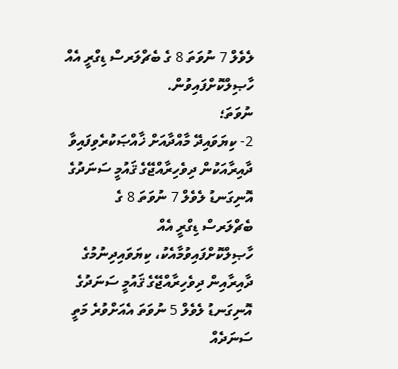ލެވެލް 7 ނުވަތަ 8 ގެ ބެޗްލަރސް ޑިގްރީ އެއް ހާޞިލްކޮށްފައިވުން.
ނުވަތަ؛
2- ކިޔަވައިދޭ މާއްދާއަށް ޚާއްޞަކުރެވިފައިވާ ދާއިރާއަކުން ދިވެހިރާއްޖޭގެ ޤައުމީ ސަނަދުގެ އޮނިގަނޑު ލެވެލް 7 ނުވަތަ 8 ގެ ބެޗްލަރސް ޑިގްރީ އެއް ހާޞިލްކޮށްފައިވުމާއެކު، ކިޔަވައިދިނުމުގެ ދާއިރާއިން ދިވެހިރާއްޖޭގެ ޤައުމީ ސަނަދުގެ އޮނިގަނޑު ލެވެލް 5 ނުވަތަ އެއަށްވުރެ މަތީ ސަނަދެއް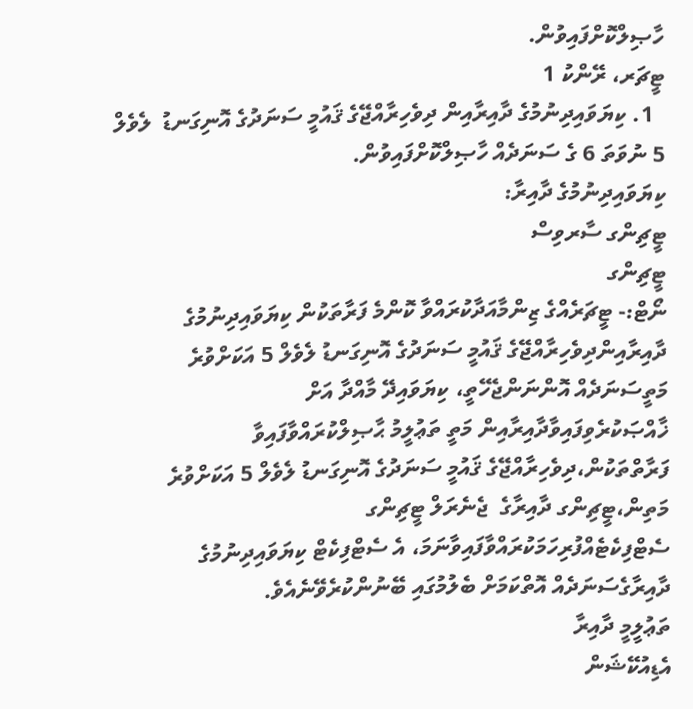ހާޞިލްކޮށްފައިވުން.
ޓީޗަރ، ރޭންކު 1
  1. ކިޔަވައިދިނުމުގެ ދާއިރާއިން ދިވެހިރާއްޖޭގެ ޤައުމީ ސަނަދުގެ އޮނިގަނޑު  ލެވެލް 5 ނުވަތަ 6 ގެ ސަނަދެއް ހާޞިލްކޮށްފައިވުން.
ކިޔަވައިދިނުމުގެ ދާއިރާ:
ޓީޗިންގ ސާރވިސް
ޓީޗިންގ
ނޯޓް:- ޓީޗަރެއްގެ ޒިންމާއަދާކުރައްވާ ކޮންމެ ފަރާތަކުން ކިޔަވައިދިނުމުގެ ދާއިރާއިންދިވެހިރާއްޖޭގެ ޤައުމީ ސަނަދުގެ އޮނިގަނޑު ލެވެލް 5 އަކަށްވުރެ މަތީސަނަދެއް އޮންނަންޖެހޭތީ، ކިޔަވައިދޭ މާއްދާ އަށް ޚާއްޞަކުރެވިފައިވާދާއިރާއިން މަތީ ތަޢުލީމު ޙާޞިލްކުރައްވާފައިވާ ފަރާތްތަކުން،ދިވެހިރާއްޖޭގެ ޤައުމީ ސަނަދުގެ އޮނިގަނޑު ލެވެލް 5 އަކަށްވުރެ މަތިން،ޓީޗިންގ ދާއިރާގެ  ޖެނެރަލް ޓީޗިންގ ސެޓްފިކެޓެއްފުރިހަމަކުރައްވާފައިވާނަމަ، އެ ސެޓްފިކެޓް ކިޔަވައިދިނުމުގެ ދާއިރާގެސަނަދެއް އޮތްކަމަށް ބެލުމުގައި ބޭނުންކުރެވޭނެއެވެ.
ތަޢުލީމީ ދާއިރާ
އެޑިއުކޭޝަން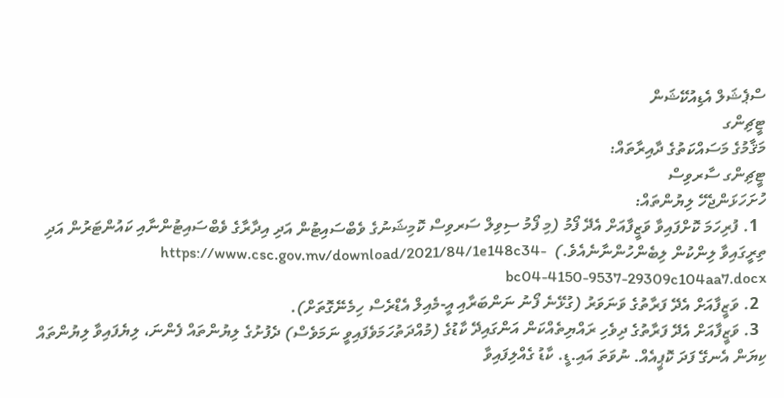ސްޕެޝަލް އެޑިއުކޭޝަން
ޓީޗިންގ
މަޤާމުގެ މަސައްކަތުގެ ދާއިރާތައް:
ޓީޗިންގ ސާރވިސް
ހުށަހަޅަންޖެހޭ ލިޔުންތައް:
  1. ފުރިހަމަ ކޮށްފައިވާ ވަޒީފާއަށް އެދޭ ފޯމު (މި ފޯމު ސިވިލް ސަރވިސް ކޮމިޝަނުގެ ވެބްސައިޓުން އަދި އިދާރާގެ ވެބްސައިޓުންނާއި ކައުންޓަރުން އަދި ތިރީގައިވާ ލިންކުން ލިބެންހުންނާނެއެވެ.)  https://www.csc.gov.mv/download/2021/84/1e148c34-bc04-4150-9537-29309c104aa7.docx
  2. ވަޒީފާއަށް އެދޭ ފަރާތުގެ ވަނަވަރު (ގުޅޭނެ ފޯނު ނަންބަރާއި އީ-މެއިލް އެޑްރެސް ހިމެނޭގޮތަށް).
  3. ވަޒީފާއަށް އެދޭ ފަރާތުގެ ދިވެހި ރައްޔިތެއްކަން އަންގައިދޭ ކާޑުގެ (މުއްދަތުހަމަވެފައިވީ ނަމަވެސް) ދެފުށުގެ ލިޔުންތައް ފެންނަ، ލިޔެފައިވާ ލިޔުންތައް ކިޔަން އެނގޭ ފަދަ ކޮޕީއެއް. ނުވަތަ އައި.ޑީ. ކާޑު ގެއްލިފައިވާ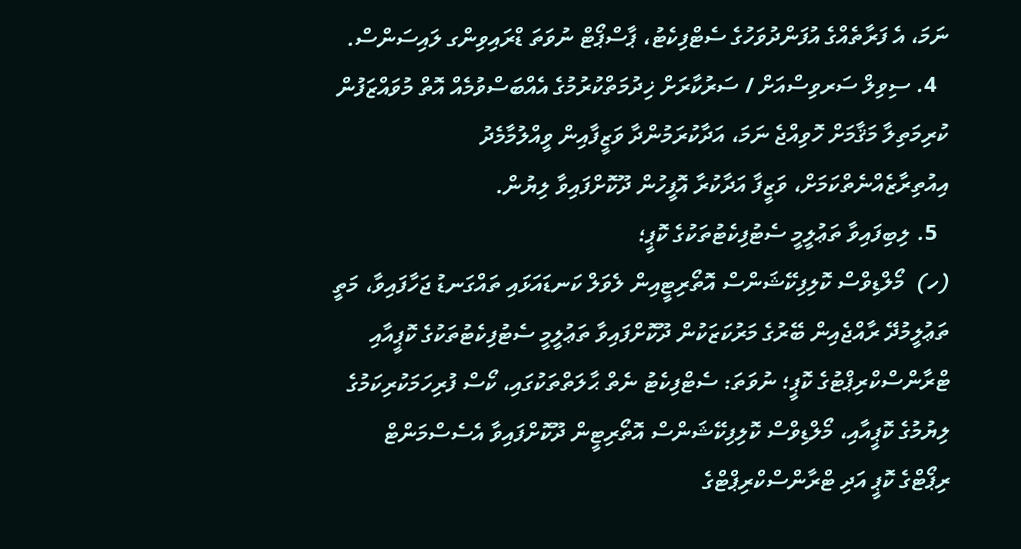ނަމަ، އެ ފަރާތެއްގެ އުފަންދުވަހުގެ ސެޓްފިކެޓު، ޕާސްޕޯޓް ނުވަތަ ޑްރައިވިންގ ލައިސަންސް.
  4. ސިވިލް ސަރވިސްއަށް / ސަރުކާރަށް ޚިދުމަތްކުރުމުގެ އެއްބަސްވުމެއް އޮތް މުވައްޒަފުން ކުރިމަތިލާ މަޤާމަށް ހޮވިއްޖެ ނަމަ، އަދާކުރަމުންދާ ވަޒީފާއިން ވީއްލުމާމެދު އިއުތިރާޒެއްނެތްކަމަށް، ވަޒީފާ އަދާކުރާ އޮފީހުން ދޫކޮށްފައިވާ ލިޔުން.
  5. ލިބިފައިވާ ތަޢުލީމީ ސެޓުފިކެޓުތަކުގެ ކޮޕީ؛
(ހ)  މޯލްޑިވްސް ކޮލިފިކޭޝަންސް އޮތޯރިޓީއިން ލެވަލް ކަނޑައަޅައި ތައްގަނޑު ޖަހާފައިވާ، މަތީ ތަޢުލީމުދޭ ރާއްޖެއިން ބޭރުގެ މަރުކަޒަކުން ދޫކޮށްފައިވާ ތަޢުލީމީ ސެޓުފިކެޓުތަކުގެ ކޮޕީއާއި ޓްރާންސްކްރިޕްޓުގެ ކޮޕީ؛ ނުވަތަ: ސެޓްފިކެޓު ނެތް ޙާލަތްތަކުގައި، ކޯސް ފުރިހަމަކުރިކަމުގެ ލިޔުމުގެ ކޮޕީއާއި، މޯލްޑިވްސް ކޮލިފިކޭޝަންސް އޮތޯރިޓީން ދޫކޮށްފައިވާ އެސެސްމަންޓް ރިޕޯޓްގެ ކޮޕީ އަދި ޓްރާންސްކްރިޕްޓްގެ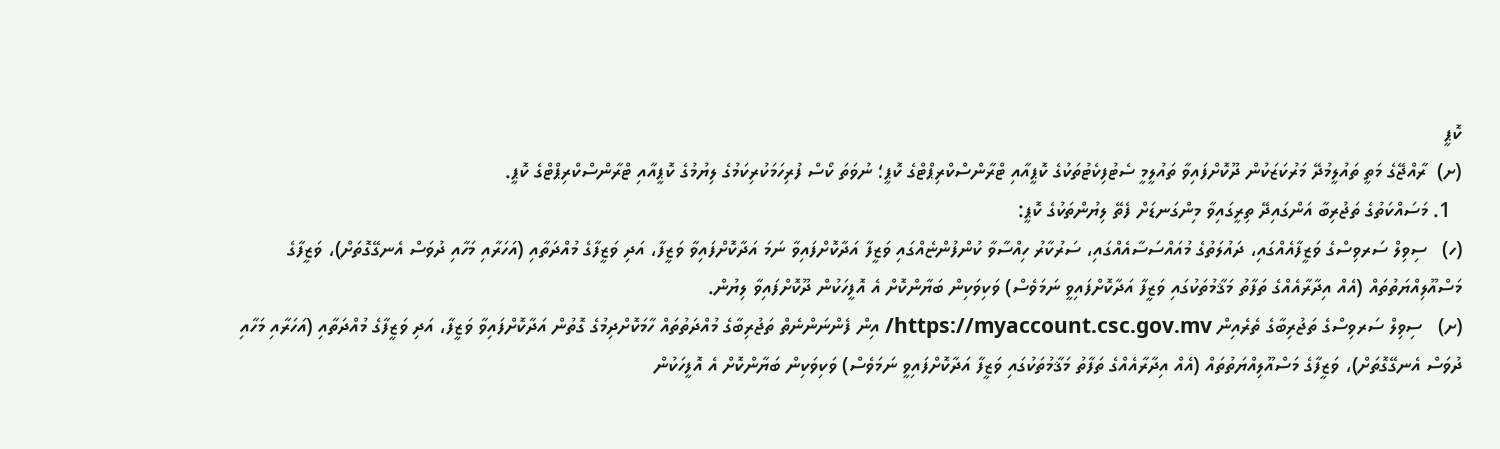ކޮޕީ
(ށ)  ރާއްޖޭގެ މަތީ ތައުލީމުދޭ މަރުކަޒަކުން ދޫކޮށްފައިވާ ތައުލީމީ ސެޓުފިކެޓުތަކުގެ ކޮޕީއާއި ޓްރާންސްކްރިޕްޓްގެ ކޮޕީ؛ ނުވަތަ ކޯސް ފުރިހަމަކުރިކަމުގެ ލިޔުމުގެ ކޮޕީއާއި ޓްރާންސްކްރިޕްޓްގެ ކޮޕީ.
  1. މަސައްކަތުގެ ތަޖުރިބާ އަންގައިދޭ ތިރީގައިވާ މިންގަނޑަށް ފެތޭ ލިޔުންތަކުގެ ކޮޕީ:
(ހ)   ސިވިލް ސަރވިސްގެ ވަޒީފާއެއްގައި، ދައުލަތުގެ މުއައްސަސާއެއްގައި، ސަރުކާރު ހިއްސާވާ ކުންފުންޏެއްގައި ވަޒީފާ އަދާކޮށްފައިވާ ނަމަ އަދާކޮށްފައިވާ ވަޒީފާ، އަދި ވަޒީފާގެ މުއްދަތާއި (އަހަރާއި މަހާއި ދުވަސް އެނގޭގޮތަށް)، ވަޒީފާގެ މަސްއޫލިއްޔަތުތައް (އެއް އިދާރާއެއްގެ ތަފާތު މަޤާމުތަކުގައި ވަޒީފާ އަދާކޮށްފައިވީ ނަމަވެސް) ވަކިވަކިން ބަޔާންކޮށް އެ އޮފީހަކުން ދޫކޮށްފައިވާ ލިޔުން.
(ށ)   ސިވިލް ސަރވިސްގެ ތަޖުރިބާގެ ތެރެއިން https://myaccount.csc.gov.mv/ އިން ފެންނަންނެތް ތަޖުރިބާގެ މުއްދަތުތައް ހާމަކޮށްދިމުގެ ގޮތުން އަދާކޮށްފައިވާ ވަޒީފާ، އަދި ވަޒީފާގެ މުއްދަތާއި (އަހަރާއި މަހާއި ދުވަސް އެނގޭގޮތަށް)، ވަޒީފާގެ މަސްއޫލިއްޔަތުތައް (އެއް އިދާރާއެއްގެ ތަފާތު މަޤާމުތަކުގައި ވަޒީފާ އަދާކޮށްފައިވީ ނަމަވެސް) ވަކިވަކިން ބަޔާންކޮށް އެ އޮފީހަކުން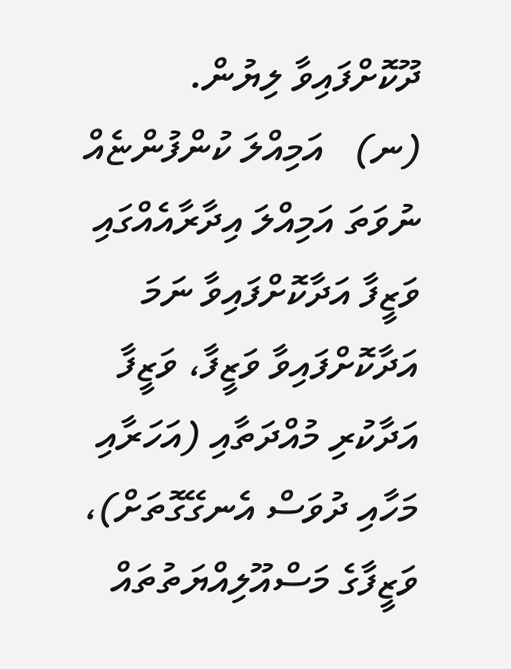ދޫކޮށްފައިވާ ލިޔުން.
(ނ)   އަމިއްލަ ކުންފުންޏެއް ނުވަތަ އަމިއްލަ އިދާރާއެއްގައި ވަޒީފާ އަދާކޮށްފައިވާ ނަމަ އަދާކޮށްފައިވާ ވަޒީފާ، ވަޒީފާ އަދާކުރި މުއްދަތާއި (އަހަރާއި މަހާއި ދުވަސް އެނގޭގޮތަށް)، ވަޒީފާގެ މަސްއޫލިއްޔަތުތައް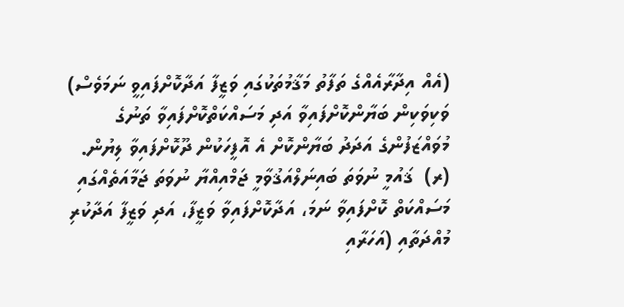(އެއް އިދާރާއެއްގެ ތަފާތު މަޤާމުތަކުގައި ވަޒީފާ އަދާކޮށްފައިވީ ނަމަވެސް) ވަކިވަކިން ބަޔާންކޮށްފައިވާ އަދި މަސައްކަތްކޮށްފައިވާ ތަނުގެ މުވައްޒަފުންގެ އަދަދު ބަޔާންކޮށް އެ އޮފީހަކުން ދޫކޮށްފައިވާ ލިޔުން.
(ރ)  ޤައުމީ ނުވަތަ ބައިނަލްއަޤުވާމީ ޖަމްއިއްޔާ ނުވަތަ ޖަމާއަތެއްގައި މަސައްކަތް ކޮށްފައިވާ ނަމަ، އަދާކޮށްފައިވާ ވަޒީފާ، އަދި ވަޒީފާ އަދާކުރި މުއްދަތާއި (އަހަރާއި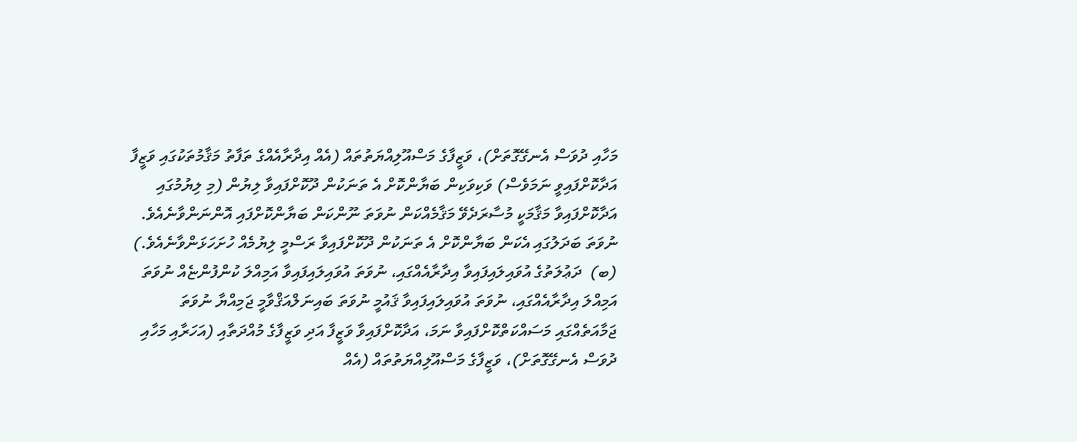މަހާއި ދުވަސް އެނގޭގޮތަށް)، ވަޒީފާގެ މަސްއޫލިއްޔަތުތައް (އެއް އިދާރާއެއްގެ ތަފާތު މަޤާމުތަކުގައި ވަޒީފާ އަދާކޮށްފައިވީ ނަމަވެސް) ވަކިވަކިން ބަޔާންކޮށް އެ ތަނަކުން ދޫކޮށްފައިވާ ލިޔުން (މި ލިޔުމުގައި އަދާކޮށްފައިވާ މަޤާމަކީ މުސާރަދެވޭ މަޤާމެއްކަން ނުވަތަ ނޫންކަން ބަޔާންކޮށްފައި އޮންނަންވާނެއެވެ. ނުވަތަ ބަދަލުގައި އެކަން ބަޔާންކޮށް އެ ތަނަކުން ދޫކޮށްފައިވާ ރަސްމީ ލިޔުމެއް ހުށަހަޅަންވާނެއެވެ.)
(ބ)  ދަޢުލަތުގެ އުވައިލައިފައިވާ އިދާރާއެއްގައި، ނުވަތަ އުވައިލައިފައިވާ އަމިއްލަ ކުންފުންޏެއް ނުވަތަ އަމިއްލަ އިދާރާއެއްގައި، ނުވަތަ އުވައިލައިފައިވާ ޤައުމީ ނުވަތަ ބައިނަލްއަޤްވާމީ ޖަމިއްޔާ ނުވަތަ ޖަމާއަތެއްގައި މަސައްކަތްކޮށްފައިވާ ނަމަ، އަދާކޮށްފައިވާ ވަޒީފާ އަދި ވަޒީފާގެ މުއްދަތާއި (އަހަރާއި މަހާއި ދުވަސް އެނގޭގޮތަށް)، ވަޒީފާގެ މަސްއޫލިއްޔަތުތައް (އެއް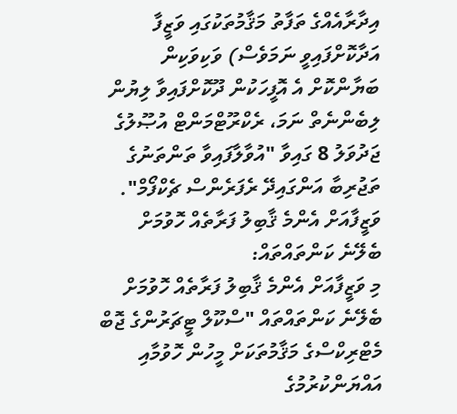އިދާރާއެއްގެ ތަފާތު މަޤާމުތަކުގައި ވަޒީފާ އަދާކޮށްފައިވީ ނަމަވެސް) ވަކިވަކިން ބަޔާންކޮށް އެ އޮފީހަކުން ދޫކޮށްފައިވާ ލިޔުން ލިބެންނެތް ނަމަ، ރެކްރޫޓްމަންޓް އުޞޫލުގެ ޖަދުވަލު 8 ގައިވާ "އުވާލާފައިވާ ތަންތަނުގެ ތަޖުރިބާ އަންގައިދޭ ރެފަރެންސް ޗެކްފޯމް".
ވަޒީފާއަށް އެންމެ ޤާބިލު ފަރާތެއް ހޮވުމަށް ބެލޭނެ ކަންތައްތައް:
މި ވަޒީފާއަށް އެންމެ ޤާބިލު ފަރާތެއް ހޮވުމަށް ބެލޭނެ ކަންތައްތައް "ސްކޫލް ޓީޗަރުންގެ ޖޮބް މެޓްރިކްސްގެ މަޤާމުތަކަށް މީހުން ހޮވުމާއި އައްޔަންކުރުމުގެ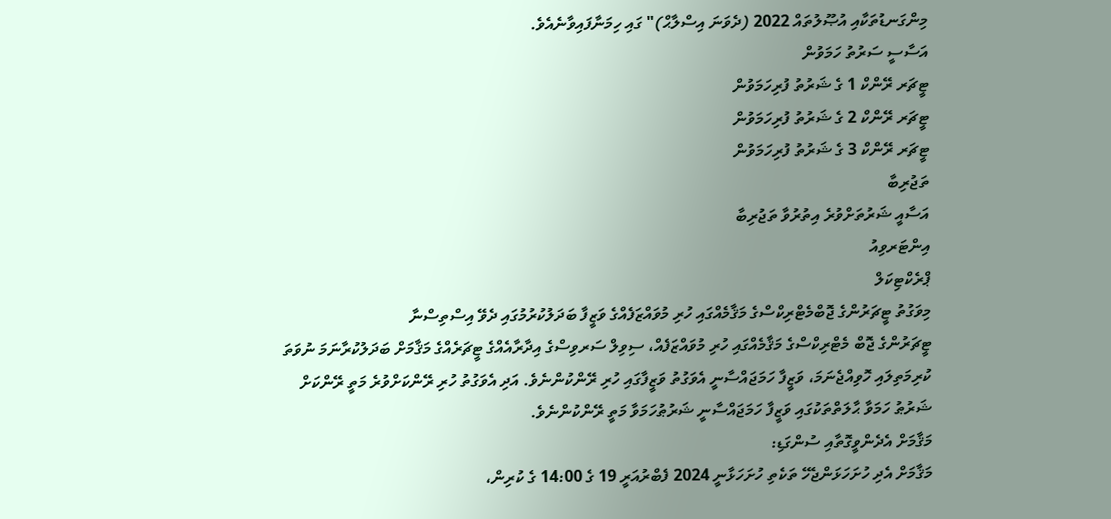މިންގަނޑުތަކާއި އުޞޫލުތައް 2022 (ދެވަނަ އިސްލާޙް)" ގައި ހިމަނާފައިވާނެއެވެ.
އަސާސީ ސަރުތު ހަމަވުން
ޓީޗަރ ރޭންކް 1 ގެ ޝަރުތު ފުރިހަމަވުން
ޓީޗަރ ރޭންކް 2 ގެ ޝަރުތު ފުރިހަމަވުން
ޓީޗަރ ރޭންކް 3 ގެ ޝަރުތު ފުރިހަމަވުން
ތަޖުރިބާ
އަސާއީ ޝަރުތަށްވުރެ އިތުރުވާ ތަޖުރިބާ
އިންޓަރވިއު
ޕްރެކްޓިކަލް
މިވަގުތު ޓީޗަރުންގެ ޖޮބްމެޓްރިކްސްގެ މަޤާމެއްގައި ހުރި މުވައްޒަފެއްގެ ވަޒީފާ ބަދަލުކުރުމުގައި ދެވޭ އިސްތިސްނާ
ޓީޗަރުންގެ ޖޮބް މެޓްރިކްސްގެ މަޤާމެއްގައި ހުރި މުވައްޒަފެއް، ސިވިލް ސަރވިސްގެ އިދާރާއެއްގެ ޓީޗަރެއްގެ މަޤާމަށް ބަދަލުކުރާނަމަ ނުވަތަ ކުރިމަތިލައި ހޮވިއްޖެނަމަ، ވަޒީފާ ހަމަޖައްސާނީ އެވަގުތު ވަޒީފާގައި ހުރި ރޭންކުންނެވެ. އަދި އެވަގުތު ހުރި ރޭންކަށްވުރެ މަތީ ރޭންކަށް ޝަރުޠު ހަމަވާ ޙާލަތްތަކުގައި ވަޒީފާ ހަމަޖައްސާނީ ޝަރުޠުހަމަވާ މަތީ ރޭންކުންނެވެ.
މަޤާމަށް އެދެންވީގޮތާއި ސުންގަޑި:
މަޤާމަށް އެދި ހުށަހަޅަންޖެހޭ ތަކެތި ހުށަހަޅާނީ 2024 ފެބްރުއަރީ 19 ގެ 14:00 ގެ ކުރިން،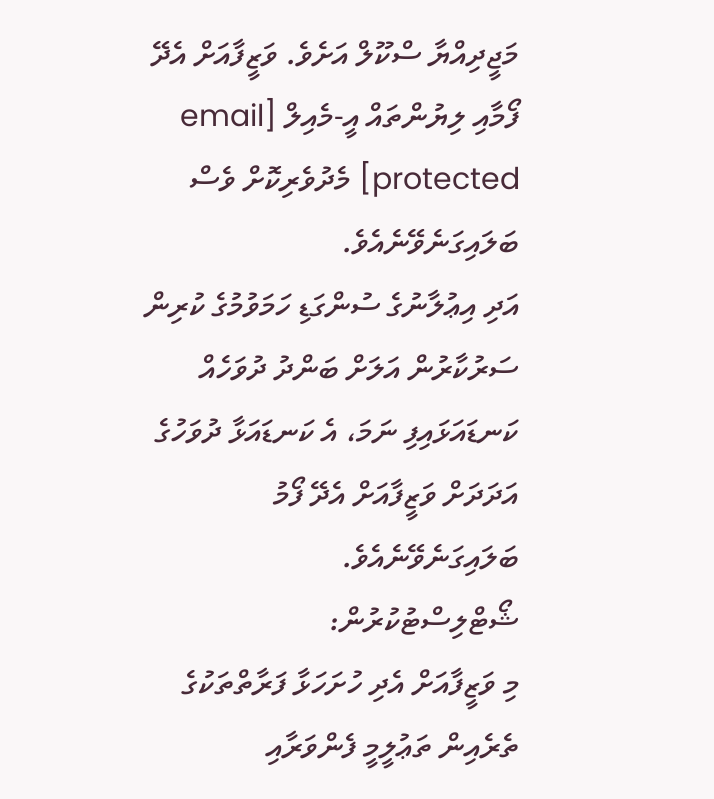މަޖީދިއްޔާ ސްކޫލް އަށެވެ. ވަޒީފާއަށް އެދޭ ފޯމާއި ލިޔުންތައް އީ-މެއިލް [email protected] މެދުވެރިކޮށް ވެސް ބަލައިގަނެވޭނެއެވެ.
އަދި އިޢުލާނުގެ ސުންގަޑި ހަމަވުމުގެ ކުރިން ސަރުކާރުން އަލަށް ބަންދު ދުވަހެއް ކަނޑައަޅައިފި ނަމަ، އެ ކަނޑައަޅާ ދުވަހުގެ އަދަދަށް ވަޒީފާއަށް އެދޭ ފޯމު ބަލައިގަނެވޭނެއެވެ.
ޝޯޓްލިސްޓުކުރުން:
މި ވަޒީފާއަށް އެދި ހުށަހަޅާ ފަރާތްތަކުގެ ތެރެއިން ތަޢުލީމީ ފެންވަރާއި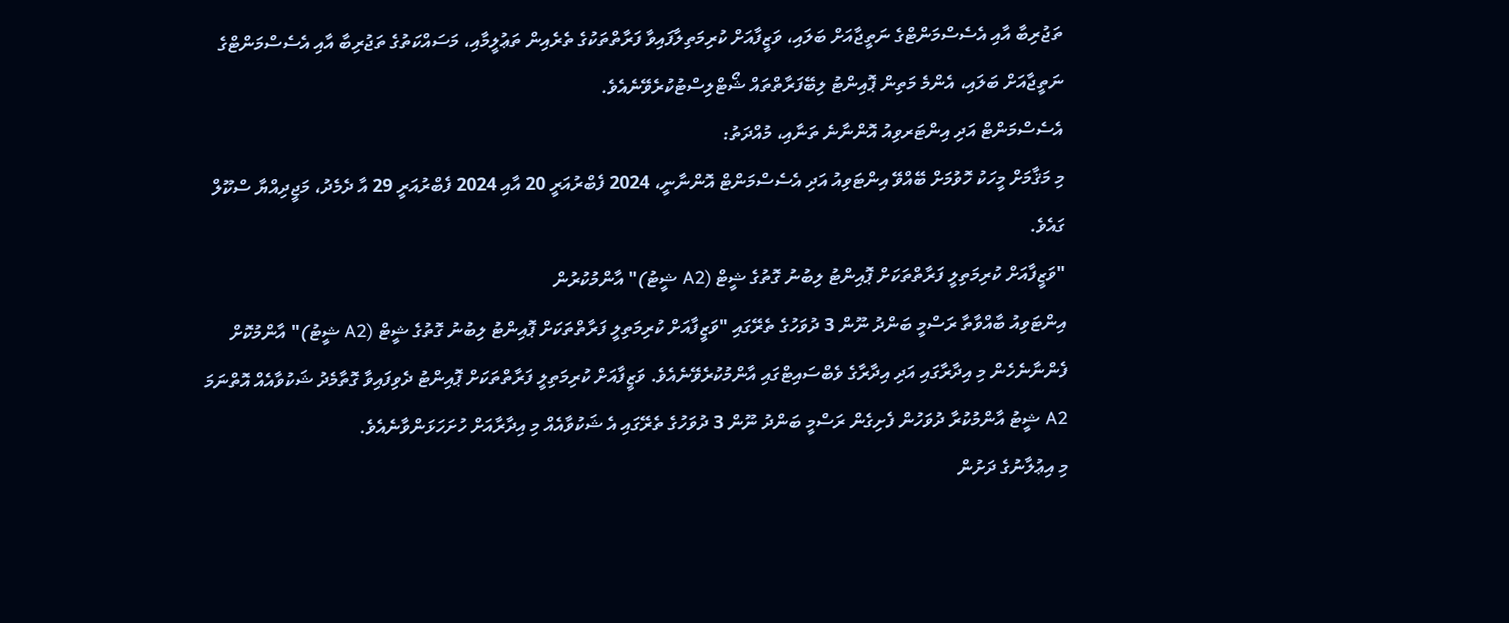ތަޖުރިބާ އާއި އެސެސްމަންޓްގެ ނަތީޖާއަށް ބަލައި، ވަޒީފާއަށް ކުރިމަތިލާފައިވާ ފަރާތްތަކުގެ ތެރެއިން ތަޢުލީމާއި، މަސައްކަތުގެ ތަޖުރިބާ އާއި އެސެސްމަންޓްގެ ނަތީޖާއަށް ބަލައި، އެންމެ މަތިން ޕޮއިންޓު ލިބޭފަރާތްތައް ޝޯޓްލިސްޓުކުރެވޭނެއެވެ.
އެސެސްމަންޓް އަދި އިންޓަރވިއު އޮންނާނެ ތަނާއި، މުއްދަތު:
މި މަޤާމަށް މީހަކު ހޮވުމަށް ބޭއްވޭ އިންޓަވިއު އަދި އެސެސްމަންޓް އޮންނާނީ، 2024 ފެބްރުއަރީ 20 އާއި 2024 ފެބްރުއަރީ 29 އާ ދެމެދު، މަޖީދިއްޔާ ސްކޫލް ގައެވެ.
"ވަޒީފާއަށް ކުރިމަތިލީ ފަރާތްތަކަށް ޕޮއިންޓު ލިބުނު ގޮތުގެ ޝީޓް (A2 ޝީޓު)" އާންމުކުރުން
އިންޓަވިއު ބާއްވާތާ ރަސްމީ ބަންދު ނޫން 3 ދުވަހުގެ ތެރޭގައި "ވަޒީފާއަށް ކުރިމަތިލީ ފަރާތްތަކަށް ޕޮއިންޓު ލިބުނު ގޮތުގެ ޝީޓް (A2 ޝީޓު)" އާންމުކޮށް ފެންނާނެހެން މި އިދާރާގައި އަދި އިދާރާގެ ވެބްސައިޓްގައި އާންމުކުރެވޭނެއެވެ. ވަޒީފާއަށް ކުރިމަތިލީ ފަރާތްތަކަށް ޕޮއިންޓު ދެވިފައިވާ ގޮތާމެދު ޝަކުވާއެއް އޮތްނަމަ A2 ޝީޓު އާންމުކުރާ ދުވަހުން ފެށިގެން ރަސްމީ ބަންދު ނޫން 3 ދުވަހުގެ ތެރޭގައި އެ ޝަކުވާއެއް މި އިދާރާއަށް ހުށަހަޅަންވާނެއެވެ.
މި އިޢުލާނުގެ ދަށުން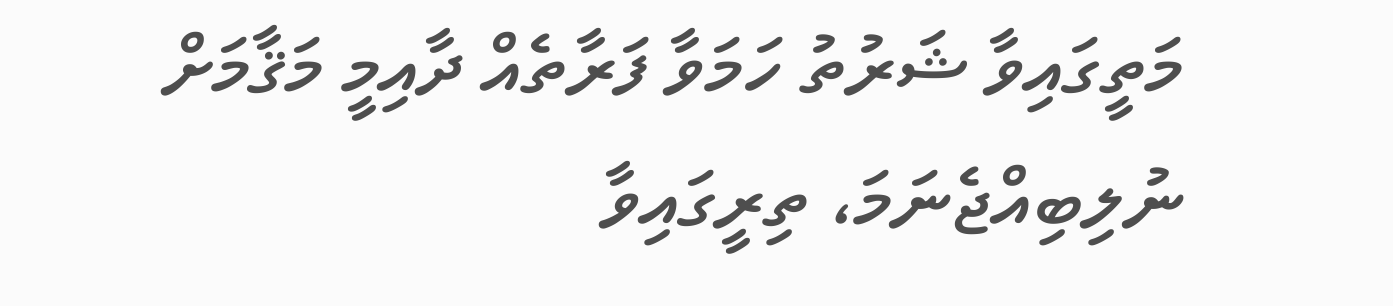މަތީގައިވާ ޝަރުތު ހަމަވާ ފަރާތެއް ދާއިމީ މަޤާމަށް ނުލިބިއްޖެނަމަ، ތިރީގައިވާ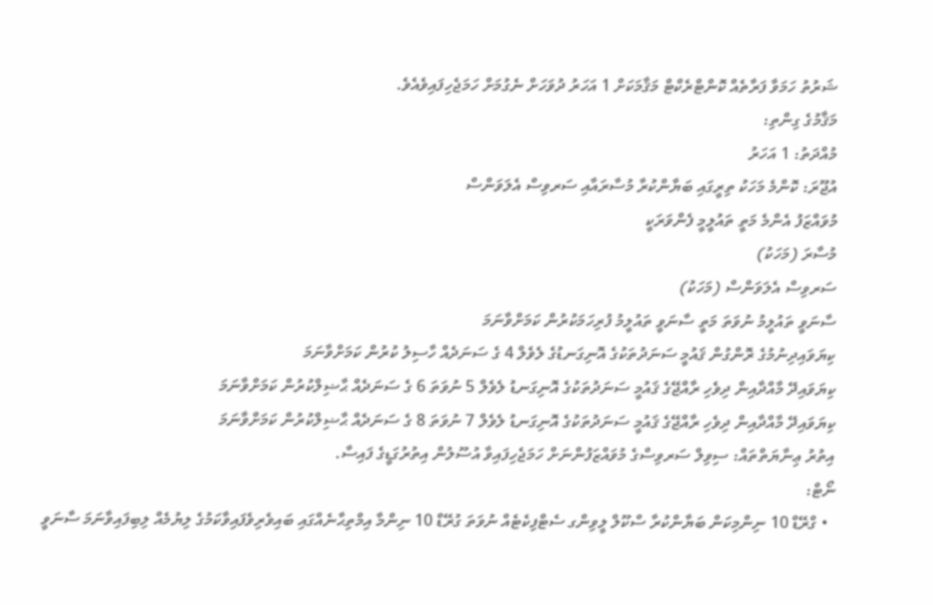ޝަރުތު ހަމަވާ ފަރާތެއް ކޮންޓްރެކްޓް މަޤާމަކަށް 1 އަހަރު ދުވަހަށް ނެގުމަށް ހަމަޖެހިފައިވެއެވެ.
މަޤާމުގެ ގިންތި:
މުއްދަތު: 1 އަހަރު
އުޖޫރަ: ކޮންމެ މަހަކު ތިރީގައި ބަޔާންކުރާ މުސާރައާއި ސަރވިސް އެލަވަންސް
މުވައްޒަފު އެންމެ މަތީ ތައުލީމީ ފެންވަރަކީ
މުސާރަ (މަހަކު)
ސަރވިސް އެލަވަންސް (މަހަކު)
ސާނަވީ ތައުލީމު ނުވަތަ މަތީ ސާނަވީ ތައުލީމު ފުރިހަމަކުރުން ކަމަށްވާނަމަ
ކިޔަވައިދިނުމުގެ ރޮންގުން ޤައުމީ ސަނަދުތަކުގެ އޮނިގަނޑުގެ ލެވެލް 4 ގެ ސަނަދެއް ހާސިލު ކުރުން ކަމަށްވާނަމަ
ކިޔަވައިދޭ މާއްދާއިން ދިވެހި ރާއްޖޭގެ ޤައުމީ ސަނަދުތަކުގެ އޮނިގަނޑު ލެވެލް 5 ނުވަތަ 6 ގެ ސަނަދެއް ޙާޟިލްކުރުން ކަމަށްވާނަމަ
ކިޔަވައިދޭ މާއްދާއިން ދިވެހި ރާއްޖޭގެ ޤައުމީ ސަނަދުތަކުގެ އޮނިގަނޑު ލެވެލް 7 ނުވަތަ 8 ގެ ސަނަދެއް ޙާޟިލްކުރުން ކަމަށްވާނަމަ
އިތުރު ޢިނާޔަތްތައް: ސިވިލް ސަރވިސްގެ މުވައްޒަފުންނަށް ހަމަޖެހިފައިވާ އުސޫލުން އިތުރުގަޑީގެ ފައިސާ.
ނޯޓް:
  • ގްރޭޑް 10 ނިންމިކަން ބަޔާންކުރާ ސްކޫލް ލީވިންގ ސެޓްފިކެޓެއް ނުވަތަ ގުރޭޑް 10 ނިންމާ އިމްތިޙާނެއްގައި ބައިވެރިވެފައިވާކަމުގެ ލިޔުމެއް ލިބިފައިވާނަމަ ސާނަވީ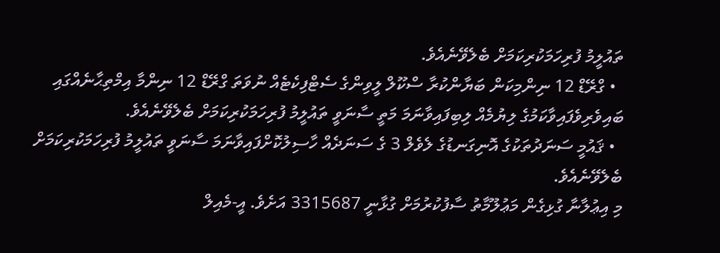ތައުލީމު ފުރިހަމަކުރިކަމަށް ބެލެވޭނެއެވެ.
  • ގްރޭޑް 12 ނިންމިކަން ބަޔާންކުރާ ސްކޫލް ލީވިންގެ ސެޓްފިކެޓެއް ނުވަތަ ގްރޭޑް 12 ނިންމާ އިމްތިޙާނެއްގައި ބައިވެރިވެފައިވާކަމުގެ ލިޔުމެއް ލިބިފައިވާނަމަ މަތީ ސާނަވީ ތައުލީމު ފުރިހަމަކުރިކަމަށް ބެލެވޭނެއެވެ.
  • ޤައުމީ ސަނަދުތަކުގެ އޮނިގަނޑުގެ ލެވެލް 3 ގެ ސަނަދެއް ހާސިލުކޮށްފައިވާނަމަ ސާނަވީ ތައުލީމު ފުރިހަމަކުރިކަމަށް ބެލެވޭނެއެވެ.
މި އިޢުލާނާ ގުޅިގެން މަޢުލޫމާތު ސާފުކުރުމަށް ގުޅާނީ 3315687 އަށެވެ. އީ-މެއިލް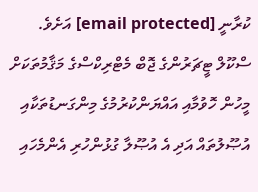ކުރާނީ [email protected] އަށެވެ.
ސްކޫލް ޓީޗަރުންގެ ޖޮބް މެޓްރިކްސްގެ މަޤާމުތަކަށް މީހުން ހޮވުމާއި އައްޔަންކުރުމުގެ މިންގަނޑުތަކާއި އުޞޫލުތައް އަދި އެ އުޞޫލާ ގުޅުންހުރި އެންމެހައި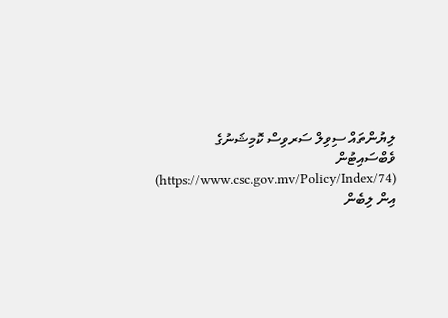ލިޔުންތައް ސިވިލް ސަރވިސް ކޮމިޝަނުގެ ވެބްސައިޓުން (https://www.csc.gov.mv/Policy/Index/74) އިން ލިބެން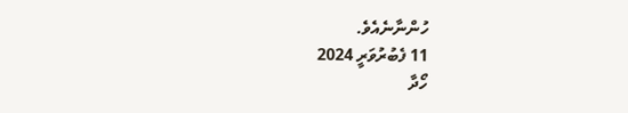ހުންނާނެއެވެ.
11 ފެބުރުވަރީ 2024
ހޯދާ